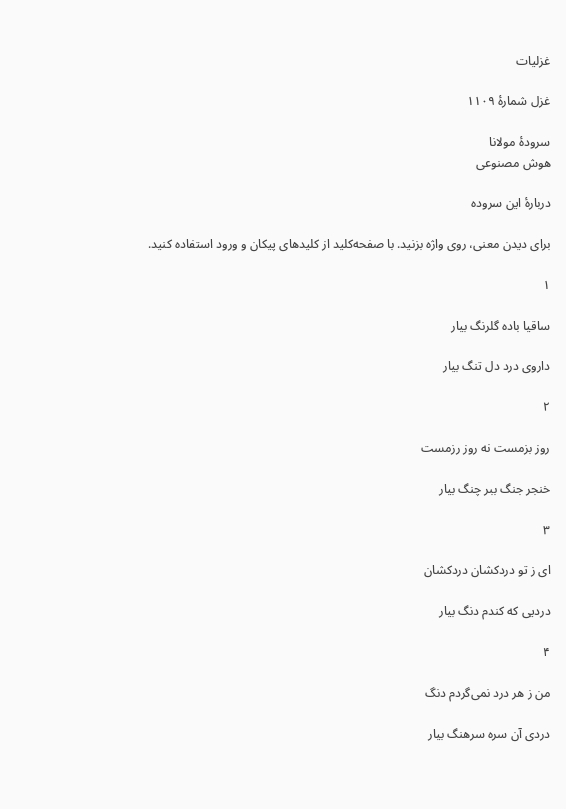غزلیات

غزل شمارهٔ ۱۱۰۹

سرودهٔ مولانا
هوش مصنوعی

دربارهٔ این سروده

برای دیدن معنی، روی واژه بزنید. با صفحه‌کلید از کلیدهای پیکان و ورود استفاده کنید.

۱

ساقیا باده گلرنگ بیار

داروی درد دل تنگ بیار

۲

روز بزمست نه روز رزمست

خنجر جنگ ببر چنگ بیار

۳

ای ز تو دردکشان دردکشان

دردیی که کندم دنگ بیار

۴

من ز هر درد نمی‌گردم دنگ

دردی آن سره سرهنگ بیار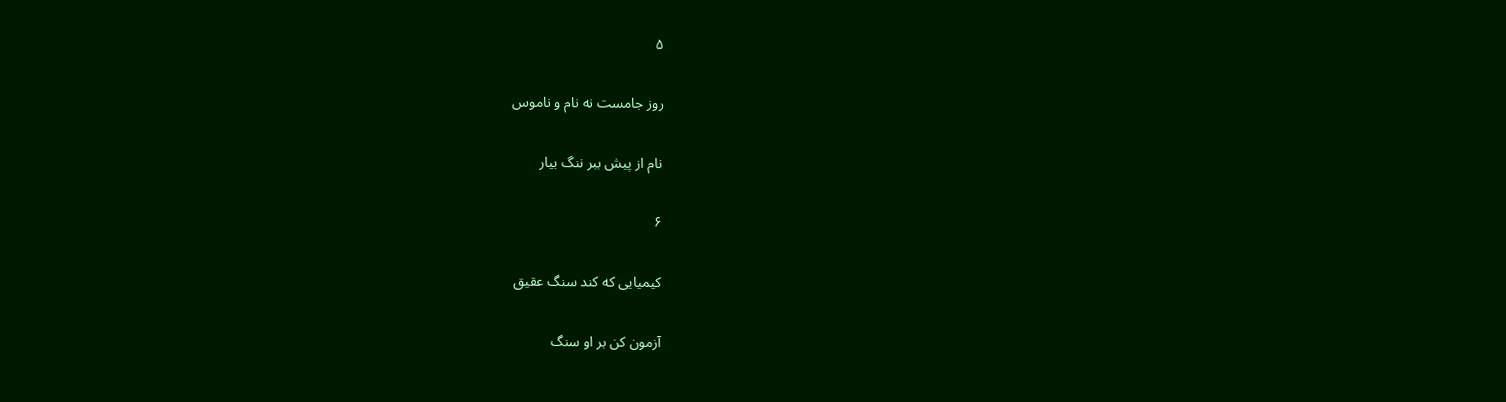۵

روز جامست نه نام و ناموس

نام از پیش ببر ننگ بیار

۶

کیمیایی که کند سنگ عقیق

آزمون کن بر او سنگ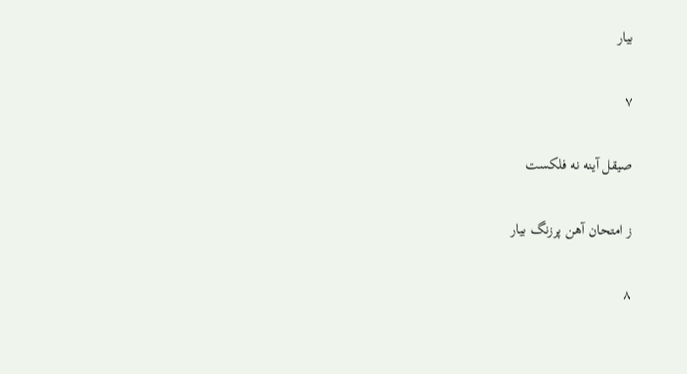بیار

۷

صیقل آینه نه فلکست

ز امتحان آهن پرزنگ بیار

۸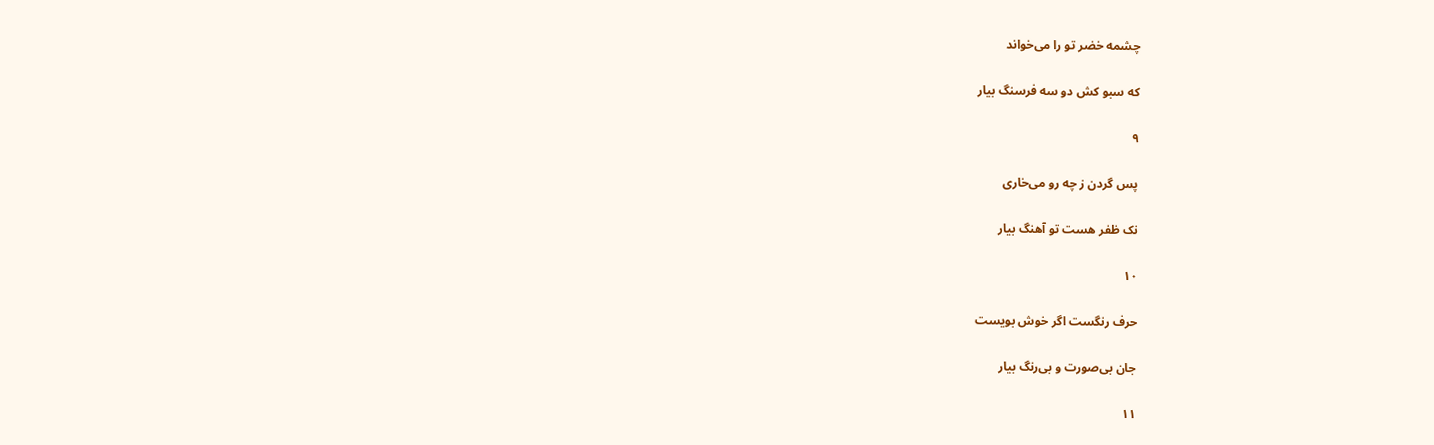چشمه خضر تو را می‌خواند

که سبو کش دو سه فرسنگ بیار

۹

پس گردن ز چه رو می‌خاری

نک ظفر هست تو آهنگ بیار

۱۰

حرف رنگست اگر خوش بویست

جان بی‌صورت و بی‌رنگ بیار

۱۱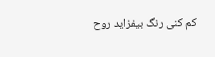کم کنی رنگ بیفزاید روح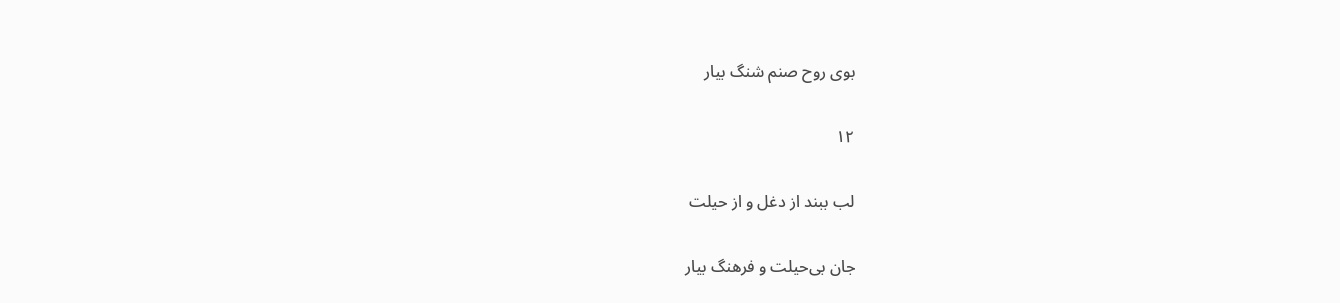بوی روح صنم شنگ بیار

۱۲

لب ببند از دغل و از حیلت

جان بی‌حیلت و فرهنگ بیار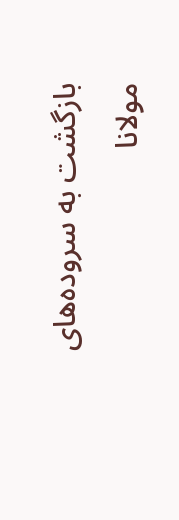بازگشت به سروده‌های مولانا